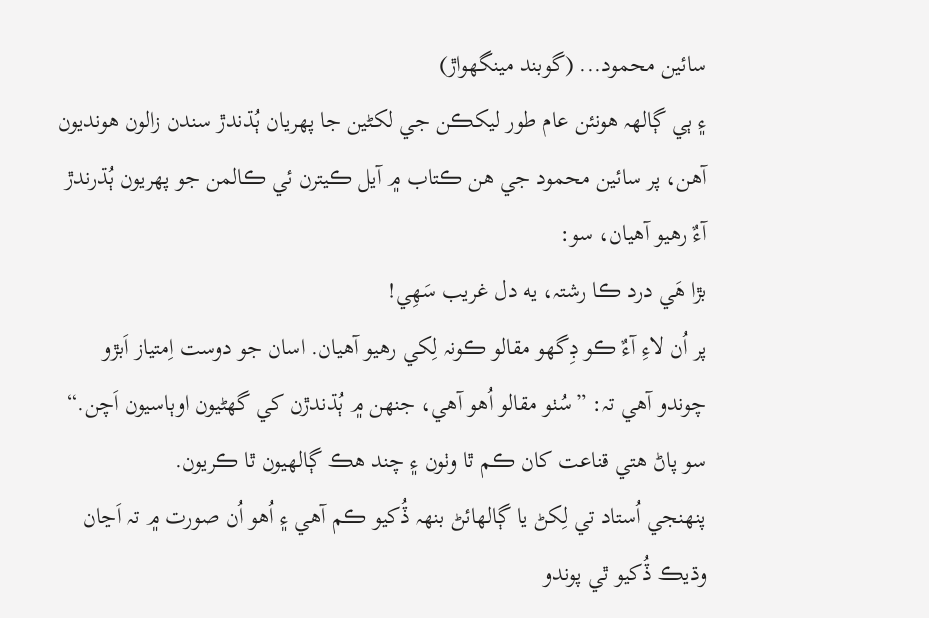سائين محمود... (گوبند مينگهواڙ)
۽ ٻي ڳالھہ هونئن عام طور ليکڪن جي لکڻين جا پھريان ٻُڌندڙ سندن زالون هونديون آهن، پر سائين محمود جي هن ڪتاب ۾ آيل ڪيترن ئي ڪالمن جو پھريون ٻُڌرندڙ آءٌ رهيو آهيان، سو:
بڙا هَي درد ڪا رشتہ، يه دل غريب سَهِي!
پر اُن لاءِ آءٌ ڪو ڊِگهو مقالو ڪونہ لِکي رهيو آهيان. اسان جو دوست اِمتياز اَبڙو چوندو آهي تہ: ”سُٺو مقالو اُهو آهي، جنھن ۾ ٻُڌندڙن کي گهڻيون اوٻاسيون اَچن.“ سو پاڻ هتي قناعت کان ڪم ٿا وٺون ۽ چند هڪ ڳالھيون ٿا ڪريون.
پنھنجي اُستاد تي لِکڻ يا ڳالھائڻ بنھہ ڏُکيو ڪم آهي ۽ اُهو اُن صورت ۾ تہ اَڃان وڌيڪ ڏُکيو ٿي پوندو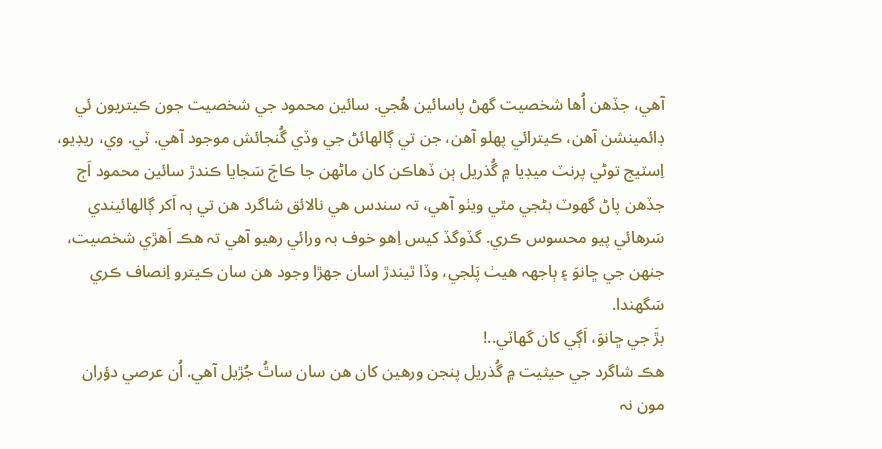آهي، جڏهن اُها شخصيت گهڻ پاسائين هُجي. سائين محمود جي شخصيت جون ڪيتريون ئي ڊائمينشن آهن، ڪيترائي پھلو آهن، جن تي ڳالھائڻ جي وڏي گُنجائش موجود آهي. ٽي. وي، ريڊيو، اِسٽيج توڻي پرنٽ ميڊيا ۾ گُذريل ٻن ڏهاڪن کان ماڻھن جا ڪاڄَ سَجايا ڪندڙ سائين محمود اَڄ جڏهن پاڻ گهوٽ بڻجي مٿي ويٺو آهي، تہ سندس هي نالائق شاگرد هن تي ٻہ اَکر ڳالھائيندي سَرهائي پيو محسوس ڪري. گڏوگڏ کيس اِهو خوف بہ ورائي رهيو آهي تہ هڪ اَهڙي شخصيت، جنھن جي ڇانوَ ۽ ٻاجهہ هيٺ پَلجي، وڏا ٿيندڙ اسان جھڙا وجود هن سان ڪيترو اِنصاف ڪري سَگهندا.
بڙَ جي ڇانوَ، اَڳي کان گهاٽي..!
هڪ شاگرد جي حيثيت ۾ گُذريل پنجن ورهين کان هن سان ساٿُ جُڙيل آهي. اُن عرصي دؤران مون نہ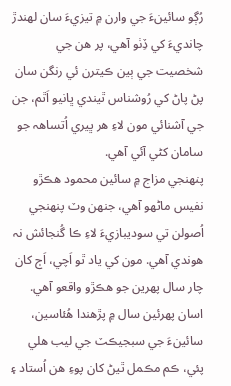رُڳو سائينءَ جي وارن ۾ تيزيءَ سان لھندڙ چانديءَ کي ڏِٺو آهي، پر هن جي شخصيت جي ٻين ڪيترن ئي رنگن سان پڻ پاڻ کي رُوشناس ٿيندي ڀانيو اَٿم، جن جي آشنائي مون لاءِ هر ڀيري اُتساھہ جو سامان کڻي آئي آهي.
پنھنجي مزاج ۾ سائين محمود هڪڙو نفيس ماڻھو آهي، جنھن وٽ پنھنجي اُصولن تي سوديبازيءَ لاءِ ڪا گُنجائش نہ هوندي آهي. مون کي ياد ٿو اَچي، اَڄ کان چار سال پھرين جو هڪڙو واقعو آهي. اسان پھرئين سال ۾ پڙهندا هُئاسين، سائينءَ جي سبجيڪٽ جي ليب هلي پئي، ڪم مڪمل ٿيڻ کان پوءِ هن اُستاد ۽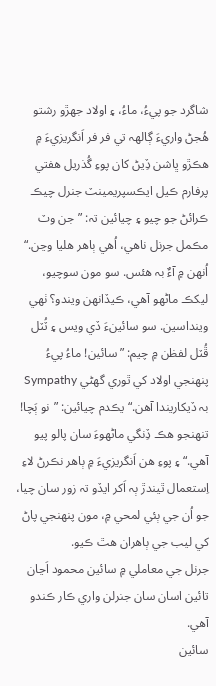شاگرد جو پيءُ، ماءُ، ۽ اولاد جھڙو رشتو هُجڻ واريءَ ڳالھہ تي فر فر اَنگريزيءَ ۾ هڪڙو ڀاشن ڏِيڻ کان پوءِ گُذريل هفتي پرفارم ڪيل ايڪسپريمينٽ جنرل چيڪ ڪرائڻ جو چيو ۽ چيائين تہ: ”جن وٽ مڪمل جرنل ناهي، اُهي ٻاهر هليا وڃن.“ اُنھن ۾ آءٌ بہ هئس. سو مون سوچيو، ليکڪ ماڻھو آهي، ڪيڏانھن ويندو؟ ٺھي وينداسين. سو سائينءَ ڏي ويس ۽ ٽُٽل ڦُٽل لفظن ۾ چيم: ”سائين! ماءُ پيءُ پنھنجي اولاد کي ٿوري گهڻي Sympathy بہ ڏيکاريندا آهن.“ يڪدم چيائين: ”نو ٻَچا! تنھنجو هڪ ڏِنگي ماڻھوءَ سان پالو پيو آهي.“ ۽ پوءِ هن اَنگريزيءَ ۾ ٻاهر نڪرڻ لاءِ اِستعمال ٿيندڙ ٻہ اَکر ايڏو تہ زور سان چيا، جو اُن جي ٻئي لمحي ۾، مون پنھنجي پاڻ کي ليب جي ٻاهران هٿ ڪيو.
جرنل جي معاملي ۾ سائين محمود اَڃان تائين اسان سان جنرلن واري ڪار ڪندو آهي.
سائين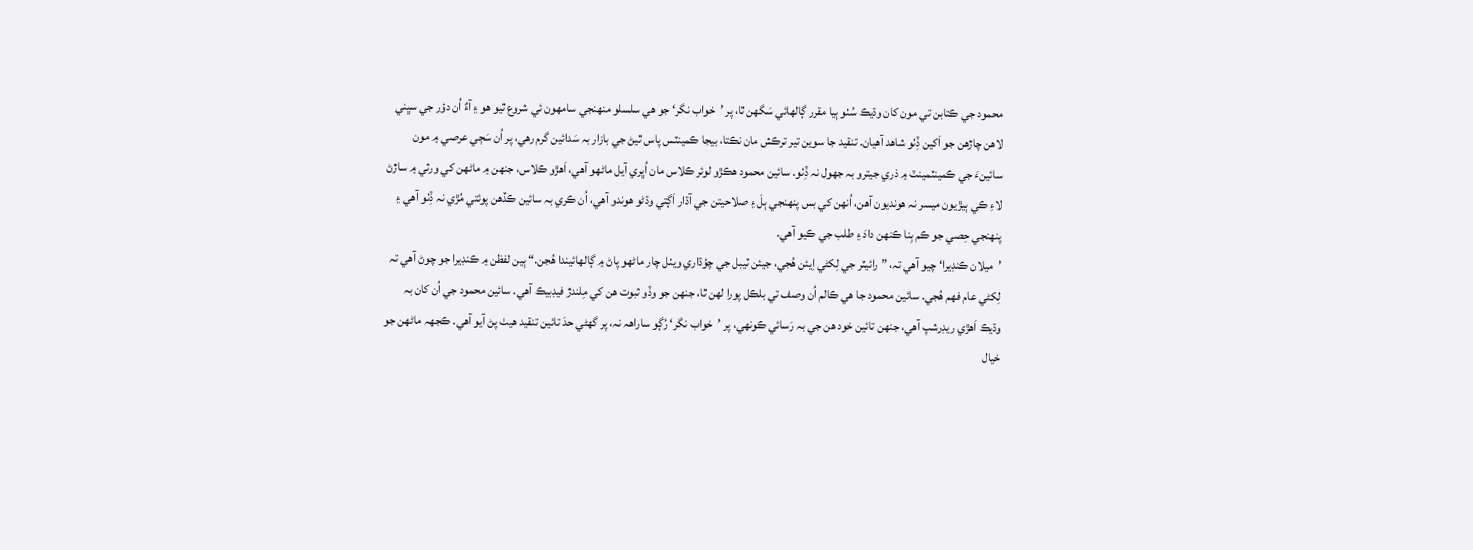محمود جي ڪتابن تي مون کان وڌيڪ سُٺو ٻيا مقرر ڳالھائي سَگهن ٿا، پر ’خواب نگر‘ جو هي سلسلو منھنجي سامھون ئي شروع ٿيو هو ۽ آءٌ اُن دؤر جي سڀني لاهن چاڙهن جو اَکين ڏِٺو شاهد آهيان. تنقيد جا سوين تير ترڪش مان نڪتا، بيجا ڪمينٽس پاس ٿيڻ جي بازار بہ سَدائين گرم رهي، پر اُن سَڄي عرصي ۾ مون سائينءَ جي ڪمينٽمينٽ ۾ ذري جيترو بہ جهول نہ ڏِٺو. سائين محمود هڪڙو لوئر ڪلاس مان اُڀري آيل ماڻھو آهي، اَهڙو ڪلاس، جنھن ۾ ماڻھن کي ورثي ۾ ساڙڻ لاءِ ڪي ٻيڙيون ميسر نہ هونديون آهن، اُنھن کي بس پنھنجي ٻلَ ۽ صلاحيتن جي آڌار اَڳتي وڌڻو هوندو آهي، اُن ڪري بہ سائين ڪڏهن پوئتي مُڙي نہ ڏِٺو آهي ۽ پنھنجي حِصي جو ڪم بِنا ڪنھن دادَ ۽ طلب جي ڪيو آهي.
’ميلان ڪنڊيرا‘ چيو آهي تہ، ”رائيٽر جي لِکڻي اِيئن هُجي، جيئن ٽيبل جي چؤڌاري ويٺل چار ماڻھو پاڻ ۾ ڳالھائيندا هُجن.“ ٻين لفظن ۾ ڪنڊيرا جو چوڻ آهي تہ لِکڻي عام فھم هُجي. سائين محمود جا هي ڪالم اُن وصف تي بلڪل پورا لھن ٿا، جنھن جو وڏو ثبوت هن کي مِلندڙ فيڊبيڪ آهي. سائين محمود جي اُن کان بہ وڌيڪ اَهڙي ريڊرشپ آهي، جنھن تائين خود هن جي بہ رَسائي ڪونھي، پر ’خواب نگر‘ رُڳو ساراھہ نہ، پر گهڻي حدَ تائين تنقيد هيٺ پڻ آيو آهي. ڪجهہ ماڻھن جو خيال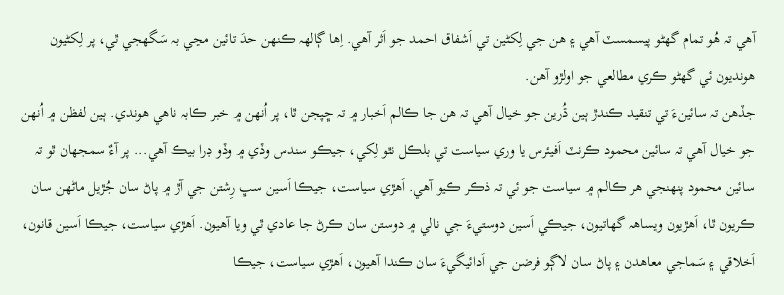آهي تہ هُو تمام گهڻو پيسمسٽ آهي ۽ هن جي لِکڻين تي اَشفاق احمد جو اَثر آهي. اِها ڳالھہ ڪنھن حدَ تائين مڃي بہ سَگهجي ٿي، پر لِکڻيون هونديون ئي گهڻو ڪري مطالعي جو اولڙو آهن.
جڏهن تہ سائينءَ تي تنقيد ڪندڙ ٻين ڌُرين جو خيال آهي تہ هن جا ڪالم اَخبار ۾ تہ ڇپجن ٿا، پر اُنھن ۾ خبر ڪابہ ناهي هوندي. ٻين لفظن ۾ اُنھن جو خيال آهي تہ سائين محمود ڪرنٽ اَفيئرس يا وري سياست تي بلڪل نٿو لِکي، جيڪو سندس وڏي ۾ وڏو ڊرا بيڪ آهي... پر آءٌ سمجهان ٿو تہ سائين محمود پنھنجي هر ڪالم ۾ سياست جو ئي تہ ذڪر ڪيو آهي. اَهڙي سياست، جيڪا اَسين سڀ رِشتن جي آڙ ۾ پاڻ سان جُڙيل ماڻھن سان ڪريون ٿا، اَهڙيون ويساھہ گهاتيون، جيڪي اَسين دوستيءَ جي نالي ۾ دوستن سان ڪرڻ جا عادي ٿي ويا آهيون. اَهڙي سياست، جيڪا اَسين قانون، اَخلاقي ۽ سَماجي معاهدن ۽ پاڻ سان لاڳو فرضن جي اَدائيگيءَ سان ڪندا آهيون، اَهڙي سياست، جيڪا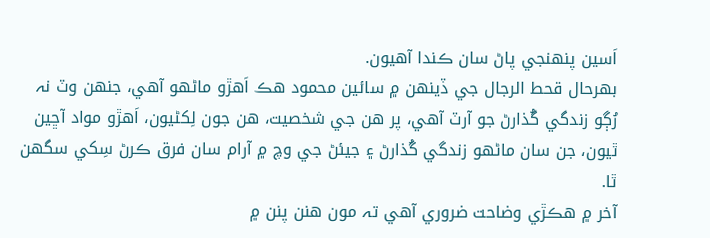اَسين پنھنجي پاڻ سان ڪندا آهيون.
بھرحال قحط الرجال جي ڏينھن ۾ سائين محمود هڪ اَهڙو ماڻھو آهي، جنھن وٽ نہ رُڳو زندگي گُذارڻ جو آرٽ آهي، پر هن جي شخصيت، هن جون لِکڻيون، اَهڙو مواد آڇين ٿيون، جن سان ماڻھو زندگي گُذارڻ ۽ جيئڻ جي وچ ۾ آرام سان فرق ڪرڻ سِکي سگهن ٿا.
آخر ۾ هڪڙي وضاحت ضروري آهي تہ مون هنن پنن ۾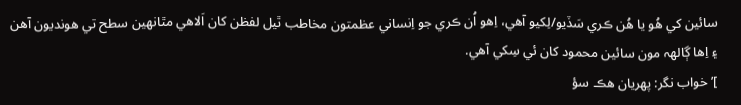سائين کي هُو يا هُن ڪري سَڏيو/لِکيو آهي، اِهو اُن ڪري جو اِنساني عظمتون مخاطب ٿيل لفظن کان اَلاهي مٿانھين سطح تي هونديون آهن ۽ اِها ڳالھہ مون سائين محمود کان ئي سِکي آهي.
]’خواب نگر: پھريان هڪ سؤ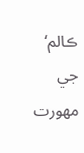ڪالم‘ جي مھورت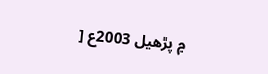۾ پڙهيل 2003ع [